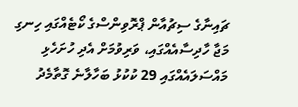ޗައިނާގެ ސިޗުއާން ޕްރޮވިންސްގެ ކޯޓެއްގައި ހިނގި މަޖާ ހާދިސާއެއްގައި، ވަރިވުމަށް އެދި ހުށަހެޅި މައްސަލައެއްގައި 29 ކުކުޅު ބަހާލާނެ ގޮތާމެދު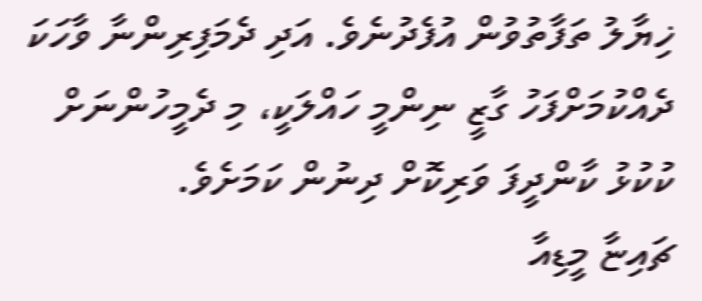ޚިޔާލު ތަފާތުވުން އުފެދުނެވެ. އަދި ދެމަފިރިންނާ ވާހަކަ ދެއްކުމަށްފަހު ގާޒީ ނިންމީ ހައްލަކީ، މި ދެމީހުންނަށް ކުކުޅު ކާންދީފަ ވަރިކޮށް ދިނުން ކަމަށެވެ.
ޗައިޏާ މީޑިއާ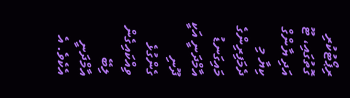ރިޕޯޓުކުރި ގޮތުގައި، ޓޫ އަދި ޔާންގް ކިޔާ މި ދެމަފިރިންގެ މައިގަނޑު އާމްދަނީ އަކީ ދޫނި ގެންގުޅެ ވިއްކައިގެން ލިބޭ އާމްދަނީ އެކެވެ. އެ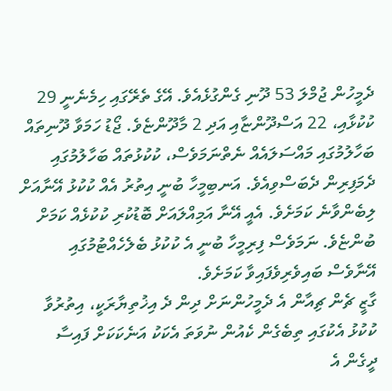ދެމީހުން ޖުމްލަ 53 ދޫނި ގެންގުޅެއެވެ. އޭގެ ތެރޭގައި ހިމެނެނީ 29 ކުކުޅާއި، 22 އަސްދޫންޏާއި އަދި 2 މާދޫންޏެވެ. ޖޯޑު ހަމަވާ ދޫނިތައް ބަހާލުމުގައި މައްސަލައެއް ނެތްނަމަވެސް، ކުކުޅުތައް ބަހާލުމުގައި ދެމަފިރިން ދެބަސްވިއެވެ. އަނބިމީހާ ބުނީ އިތުރު އެއް ކުކުޅު އޭނާއަށް ލިބެންވާނެ ކަމަށެވެ. އެއީ އޭނާ އަމިއްލައަށް ބޮޑުކުރި ކުކުޅެއް ކަމަށް ބުންޏެވެ. ނަމަވެސް ފިރިމީހާ ބުނީ އެ ކުކުޅު ބެލެހެއްޓުމުގައި އޭނާވެސް ބައިވެރިވެފައިވާ ކަމަށެވެ.
ގާޒީ ޗެން ޗިއާން އެ ދެމީހުންނަށް ދިން ދެ އިޚުތިޔާރަކީ، އިތުރުވާ ކުކުޅު އެކުގައި ތިބެގެން ކެއުން ނުވަތަ އެކަކު އަނެކަކަށް ފައިސާ ދީގެން އެ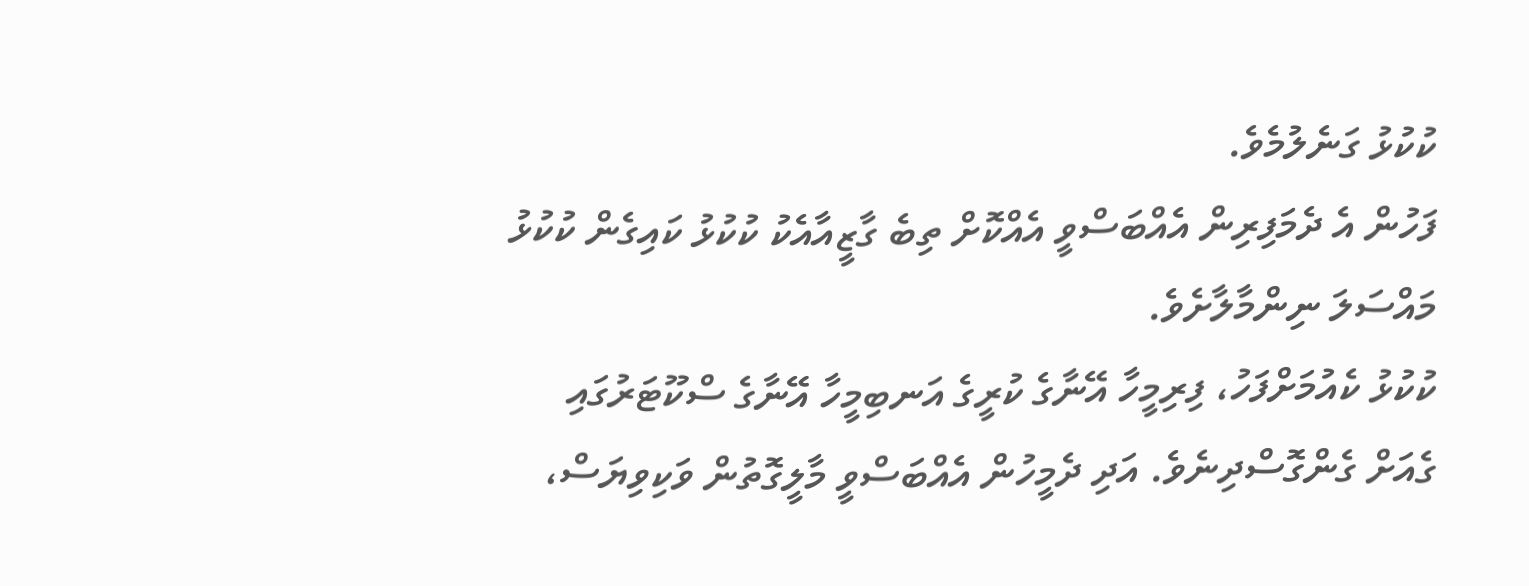ކުކުޅު ގަނެލުމެވެ.
ފަހުން އެ ދެމަފިރިން އެއްބަސްވީ އެއްކޮށް ތިބެ ގާޒީއާއެކު ކުކުޅު ކައިގެން ކުކުޅު މައްސަލަ ނިންމާލާށެވެ.
ކުކުޅު ކެއުމަށްފަހު، ފިރިމީހާ އޭނާގެ ކުރީގެ އަނބިމީހާ އޭނާގެ ސްކޫޓަރުގައި ގެއަށް ގެންގޮސްދިނެވެ. އަދި ދެމީހުން އެއްބަސްވީ މާލީގޮތުން ވަކިވިޔަސް،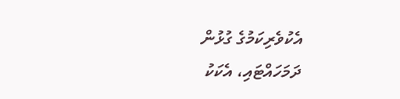އެކުވެރިކަމުގެ ގުޅުން ދަމަހައްޓައި، އެކަކު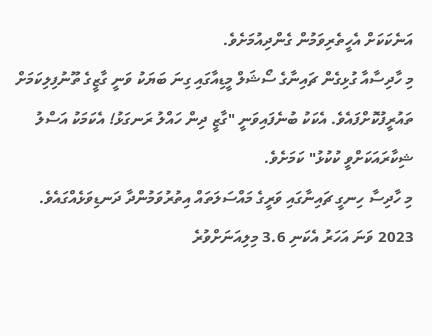އަނެކަކަށް އެހީތެރިވަމުން ގެންދިއުމަށެވެ.
މި ހާދިސާއާ ގުޅިގެން ޗައިނާގެ ސޯޝަލް މީޑިއާގައި ގިނަ ބަޔަކު ވަނީ ގާޒީގެ ތޫނުފިލިކަމަށް ތައުރީފުކޮށްފައެވެ. އެކަކު ބުނެފައިވަނީ "ގާޒީ ދިން ހައްލު ރަނގަޅު! އެކަމަކު އަސްލު ޝިކާރައަކަށްވީ ކުކުޅު" ކަމަށެވެ.
މި ހާދިސާ ހިނގީ ޗައިނާގައި ވަރީގެ މައްސަލަތައް އިތުރުވަމުންދާ ދަނޑިވަޅެއްގައެވެ. 2023 ވަނަ އަހަރު އެކަނި 3.6 މިލިއަނަށްވުރެ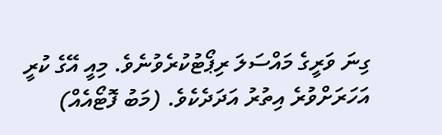ގިނަ ވަރީގެ މައްސަލަ ރިޕޯޓުކުރެވުނެވެ. މިއީ އޭގެ ކުރީ އަހަރަށްވުރެ އިތުރު އަދަދެކެވެ. (މަބު ފޮޓޯއެއް)